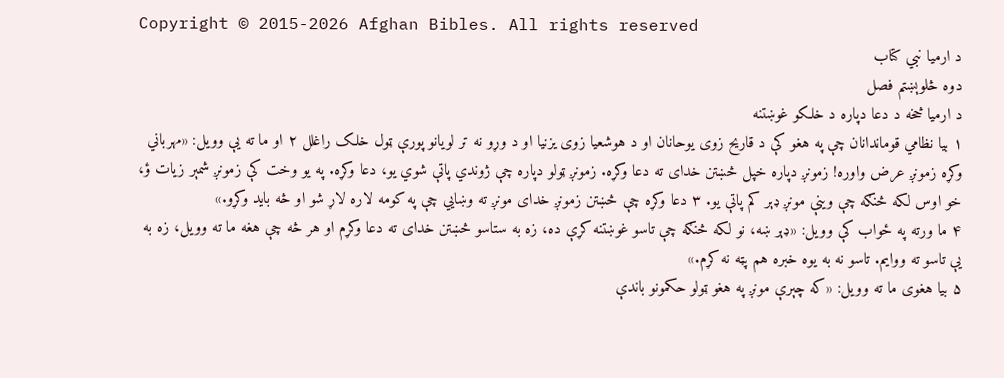Copyright © 2015-2026 Afghan Bibles. All rights reserved
د ارمیا نبي کتاب
دوه څلوېښتم فصل
د ارمیا څخه د دعا دپاره د خلکو غوښتنه
۱ بیا نظامي قوماندانان چې په هغو کې د قاریح زوی یوحانان او د هوشعیا زوی یزنیا او د وړو نه تر لویانو پورې ټول خلک راغلل ۲ او ما ته یې وویل: «مهرباني وکړه زمونږ عرض واوره! زمونږ دپاره خپل څښتن خدای ته دعا وکړه. زمونږ ټولو دپاره چې ژوندي پاتې شوي یو، دعا وکړه. په یو وخت کې زمونږ شمېر زیات ؤ، خو اوس لکه څنګه چې وینې مونږ ډېر کم پاتې یو. ۳ دعا وکړه چې څښتن زمونږ خدای مونږ ته وښایي چې په کومه لاره لاړ شو او څه باید وکړو.»
۴ ما ورته په ځواب کې وویل: «ډېر ښه، نو لکه څنګه چې تاسو غوښتنه کړې ده، زه به ستاسو څښتن خدای ته دعا وکړم او هر څه چې هغه ما ته وویل، زه به یې تاسو ته ووایم. تاسو نه به یوه خبره هم پټه نه کړم.»
۵ بیا هغوی ما ته وویل: «که چېرې مونږ په هغو ټولو حکمونو باندې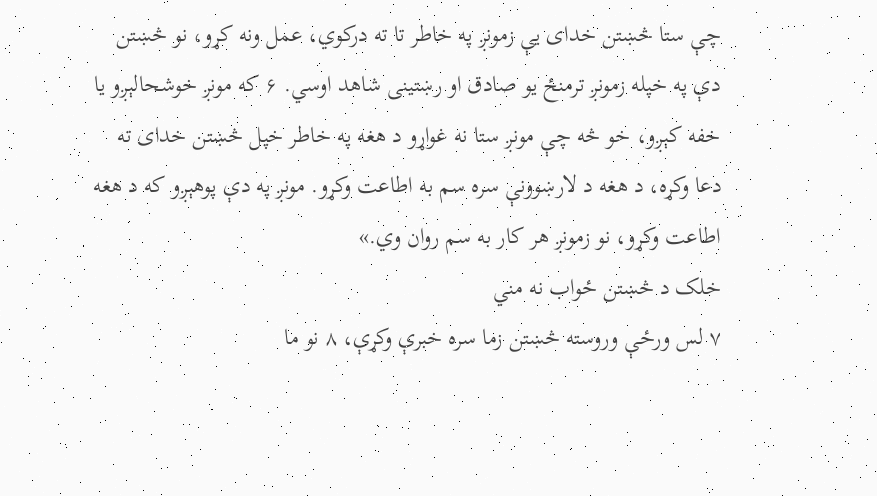چې ستا څښتن خدای یې زمونږ په خاطر تا ته درکوي، عمل ونه کړو، نو څښتن دې په خپله زمونږ ترمنځ یو صادق او رښتینی شاهد اوسي. ۶ که مونږ خوشحالېږو یا خفه کېږو، خو څه چې مونږ ستا نه غواړو د هغه په خاطر خپل څښتن خدای ته دعا وکړه، د هغه د لارښوونې سره سم به اطاعت وکړو. مونږ په دې پوهېږو که د هغه اطاعت وکړو، نو زمونږ هر کار به سم روان وي.»
خلک د څښتن ځواب نه مني
۷ لس ورځې وروسته څښتن زما سره خبرې وکړې، ۸ نو ما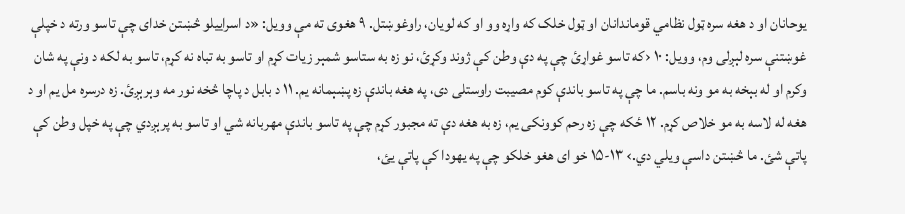یوحانان او د هغه سره ټول نظامي قوماندانان او ټول خلک که واړه وو او که لویان، راوغوښتل. ۹ هغوی ته مې وویل: «د اسراییلو څښتن خدای چې تاسو ورته د خپلې غوښتنې سره لېږلی وم، وویل: ۱۰ ‹که تاسو غواړئ چې په دې وطن کې ژوند وکړئ، نو زه به ستاسو شمېر زیات کړم او تاسو به تباه نه کړم، تاسو به لکه د ونې په شان وکرم او له بېخه به مو ونه باسم. ما چې په تاسو باندې کوم مصیبت راوستلی دی، په هغه باندې زه پښېمانه یم. ۱۱ د بابل د پاچا څخه نور مه وېرېږئ. زه درسره مل یم او د هغه له لاسه به مو خلاص کړم. ۱۲ ځکه چې زه رحم کوونکی یم، زه به هغه دې ته مجبور کړم چې په تاسو باندې مهربانه شي او تاسو به پرېږدي چې په خپل وطن کې پاتې شئ. ما څښتن داسې ویلي دي.› ۱۳-۱۵ خو ای هغو خلکو چې په یهودا کې پاتې یئ،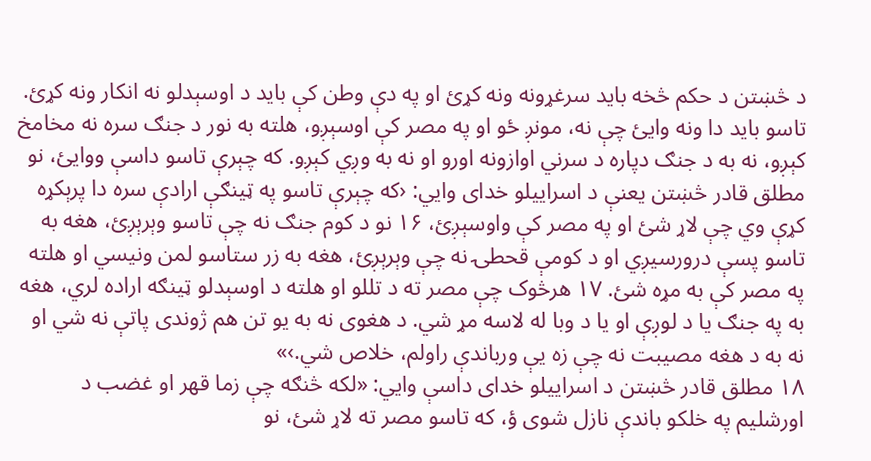د څښتن د حکم څخه باید سرغړونه ونه کړئ او په دې وطن کې باید د اوسېدلو نه انکار ونه کړئ. تاسو باید دا ونه وایئ چې نه، مونږ ځو او په مصر کې اوسېږو، هلته به نور د جنګ سره نه مخامخ کېږو، نه به د جنګ دپاره د سرني اوازونه اورو او نه به وږي کېږو. که چېرې تاسو داسې ووایئ، نو مطلق قادر څښتن یعنې د اسراییلو خدای وایي: ‹که چېرې تاسو په ټینګې ارادې سره دا پرېکړه کړې وي چې لاړ شئ او په مصر کې واوسېږئ، ۱۶ نو د کوم جنګ نه چې تاسو وېرېږئ، هغه به تاسو پسې درورسیږي او د کومې قحطۍ نه چې وېرېږئ، هغه به زر ستاسو لمن ونیسي او هلته په مصر کې به مړه شئ. ۱۷ هرڅوک چې مصر ته د تللو او هلته د اوسېدلو ټینګه اراده لري، هغه به په جنګ یا د لوږې او یا د وبا له لاسه مړ شي. د هغوی نه به یو تن هم ژوندی پاتې نه شي او نه به د هغه مصیبت نه چې زه یې ورباندې راولم، خلاص شي.›»
۱۸ مطلق قادر څښتن د اسراییلو خدای داسې وایي: «لکه څنګه چې زما قهر او غضب د اورشلیم په خلکو باندې نازل شوی ؤ، که تاسو مصر ته لاړ شئ، نو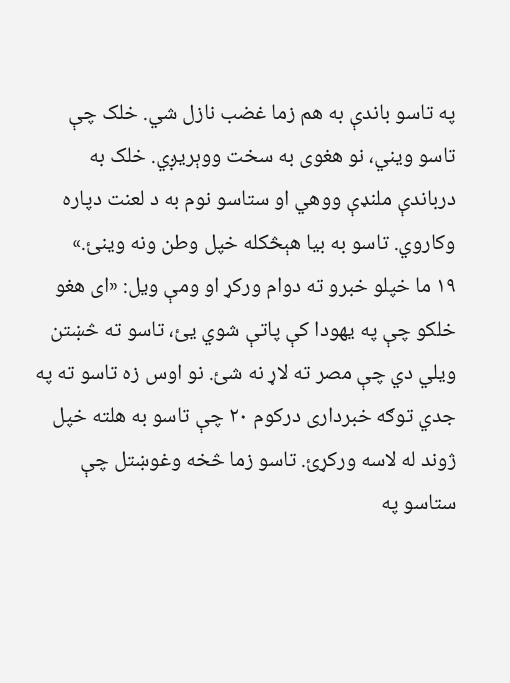په تاسو باندې به هم زما غضب نازل شي. خلک چې تاسو ویني، نو هغوی به سخت ووېریږي. خلک به درباندې ملنډې ووهي او ستاسو نوم به د لعنت دپاره وکاروي. تاسو به بیا هېڅکله خپل وطن ونه وینئ.»
۱۹ ما خپلو خبرو ته دوام ورکړ او ومې ویل: «ای هغو خلکو چې په یهودا کې پاتې شوي یئ، تاسو ته څښتن ویلي دي چې مصر ته لاړ نه شئ. نو اوس زه تاسو ته په جدي توګه خبرداری درکوم ۲۰ چې تاسو به هلته خپل ژوند له لاسه ورکړئ. تاسو زما څخه وغوښتل چې ستاسو په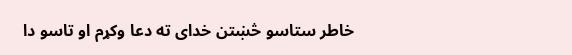خاطر ستاسو څښتن خدای ته دعا وکړم او تاسو دا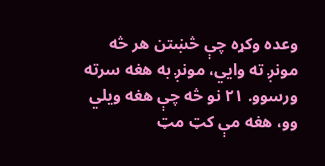وعده وکړه چې څښتن هر څه مونږ ته وایي، مونږ به هغه سرته ورسوو. ۲۱ نو څه چې هغه ویلي وو، هغه مې کټ مټ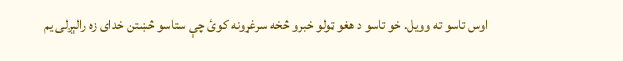اوس تاسو ته وویل. خو تاسو د هغو ټولو خبرو څخه سرغړونه کوئ چې ستاسو څښتن خدای زه رالېږلی یم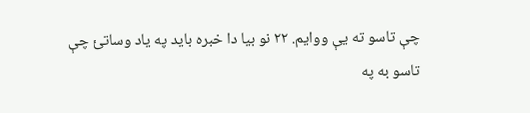چې تاسو ته یې ووایم. ۲۲ نو بیا دا خبره باید په یاد وساتئ چې تاسو به په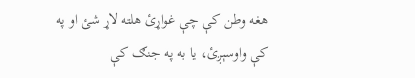هغه وطن کې چې غواړئ هلته لاړ شئ او په کې واوسېږئ، یا به په جنګ کې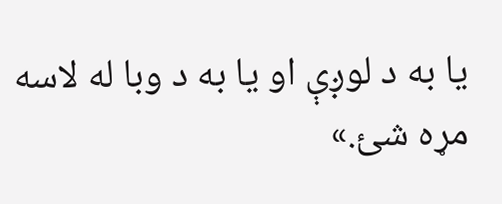یا به د لوږې او یا به د وبا له لاسه مړه شئ.»